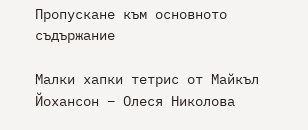Пропускане към основното съдържание

Малки хапки тетрис от Майкъл Йохансон – Олеся Николова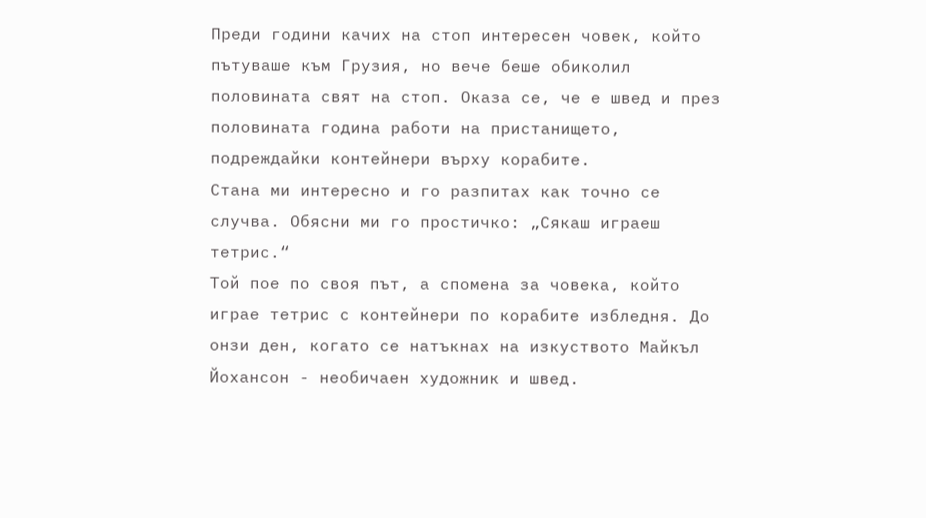Преди години качих на стоп интересен човек, който пътуваше към Грузия, но вече беше обиколил половината свят на стоп. Оказа се, че е швед и през половината година работи на пристанището, подреждайки контейнери върху корабите.
Стана ми интересно и го разпитах как точно се случва. Обясни ми го простичко: „Сякаш играеш тетрис.“
Той пое по своя път, а спомена за човека, който играе тетрис с контейнери по корабите избледня. До онзи ден, когато се натъкнах на изкуството Майкъл Йохансон - необичаен художник и швед.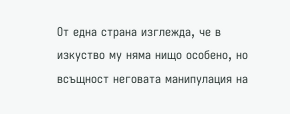От една страна изглежда, че в  изкуство му няма нищо особено, но всъщност неговата манипулация на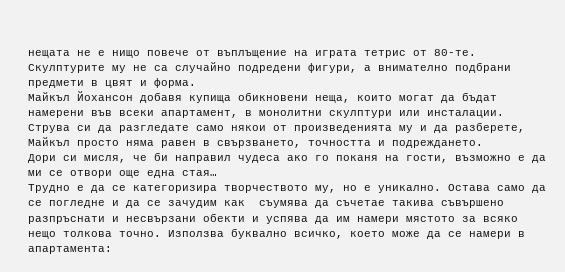нещата не е нищо повече от въплъщение на играта тетрис от 80-те. Скулптурите му не са случайно подредени фигури, а внимателно подбрани предмети в цвят и форма.
Майкъл Йохансон добавя купища обикновени неща, които могат да бъдат намерени във всеки апартамент, в монолитни скулптури или инсталации. Струва си да разгледате само някои от произведенията му и да разберете, Майкъл просто няма равен в свързването, точността и подреждането.
Дори си мисля, че би направил чудеса ако го поканя на гости, възможно е да ми се отвори още една стая…
Трудно е да се категоризира творчеството му, но е уникално. Остава само да се погледне и да се зачудим как  съумява да съчетае такива съвършено разпръснати и несвързани обекти и успява да им намери мястото за всяко нещо толкова точно. Използва буквално всичко, което може да се намери в апартамента: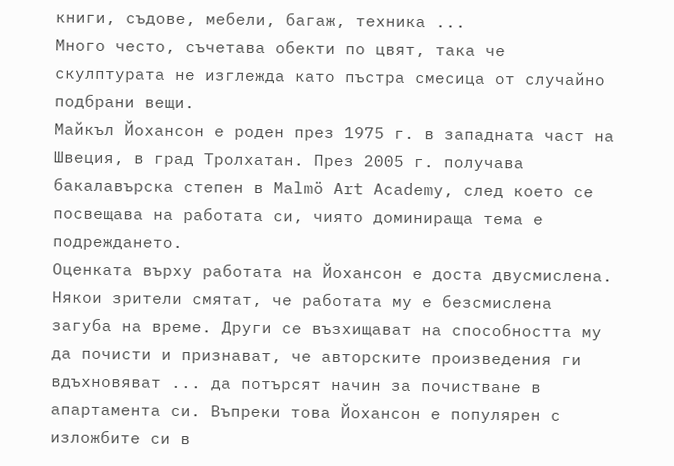книги, съдове, мебели, багаж, техника ...
Много често, съчетава обекти по цвят, така че скулптурата не изглежда като пъстра смесица от случайно подбрани вещи.
Майкъл Йохансон е роден през 1975 г. в западната част на Швеция, в град Тролхатан. През 2005 г. получава бакалавърска степен в Malmö Art Academy, след което се посвещава на работата си, чиято доминираща тема е подреждането.
Оценката върху работата на Йохансон е доста двусмислена. Някои зрители смятат, че работата му е безсмислена загуба на време. Други се възхищават на способността му да почисти и признават, че авторските произведения ги вдъхновяват ... да потърсят начин за почистване в апартамента си. Въпреки това Йохансон е популярен с изложбите си в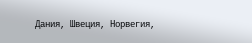Дания, Швеция, Норвегия,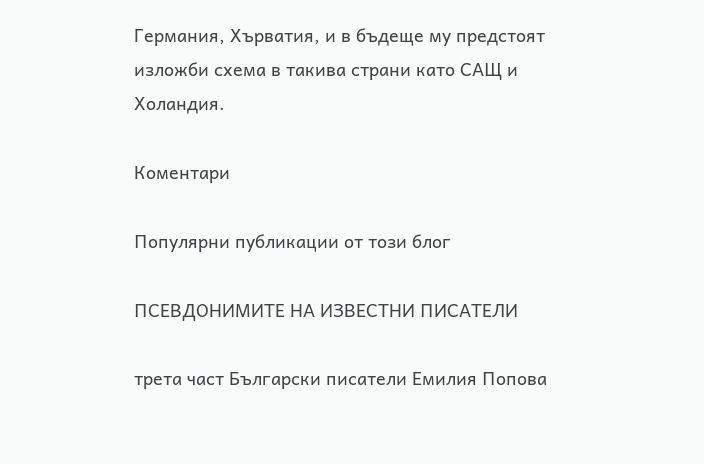Германия, Хърватия, и в бъдеще му предстоят изложби схема в такива страни като САЩ и Холандия.

Коментари

Популярни публикации от този блог

ПСЕВДОНИМИТЕ НА ИЗВЕСТНИ ПИСАТЕЛИ

трета част Български писатели Емилия Попова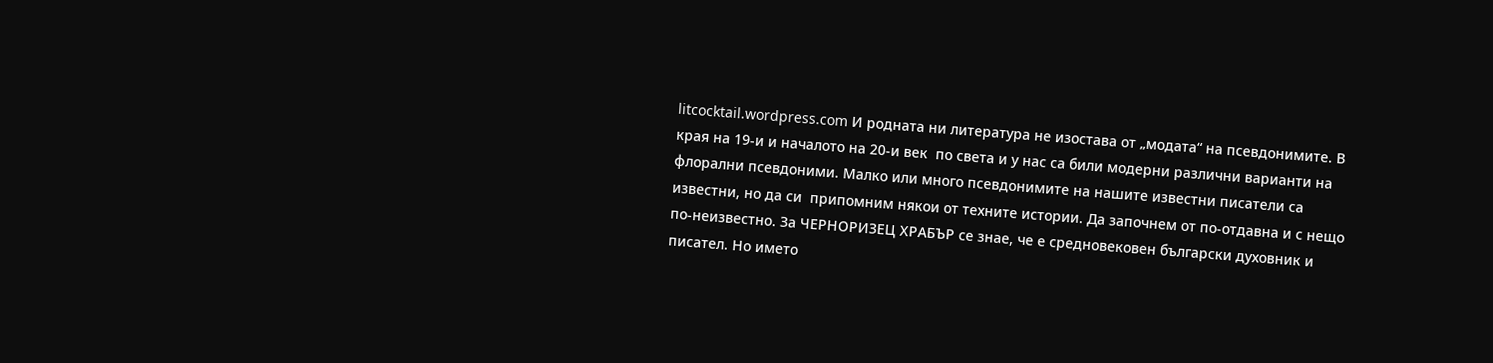litcocktail.wordpress.com И родната ни литература не изостава от „модата“ на псевдонимите. В края на 19-и и началото на 20-и век  по света и у нас са били модерни различни варианти на флорални псевдоними. Малко или много псевдонимите на нашите известни писатели са известни, но да си  припомним някои от техните истории. Да започнем от по-отдавна и с нещо по-неизвестно. За ЧЕРНОРИЗЕЦ ХРАБЪР се знае, че е средновековен български духовник и писател. Но името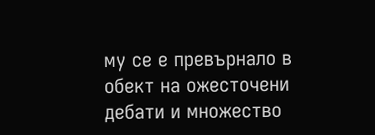му се е превърнало в обект на ожесточени дебати и множество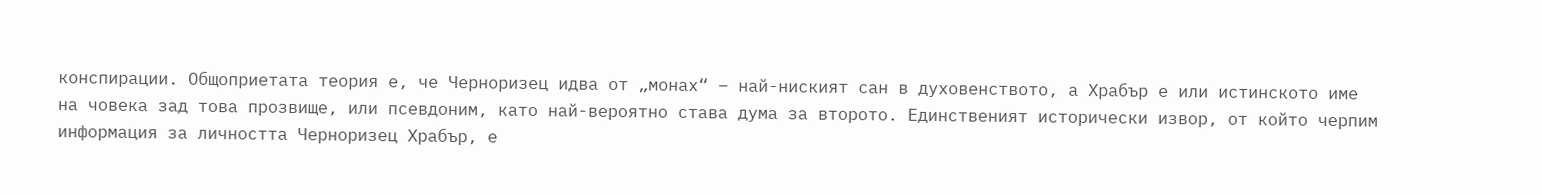конспирации. Общоприетата теория е, че Черноризец идва от „монах“ – най-ниският сан в духовенството, а Храбър е или истинското име на човека зад това прозвище, или псевдоним, като най-вероятно става дума за второто. Единственият исторически извор, от който черпим информация за личността Черноризец Храбър, е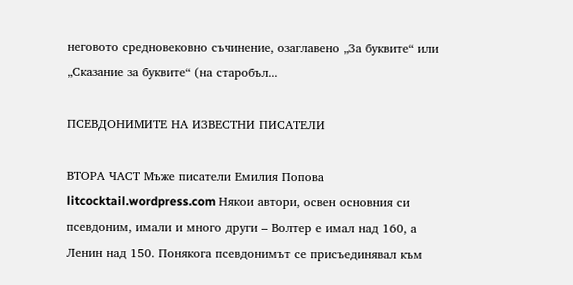неговото средновековно съчинение, озаглавено „За буквите“ или „Сказание за буквите“ (на старобъл...

ПСЕВДОНИМИТЕ НА ИЗВЕСТНИ ПИСАТЕЛИ

ВТОРА ЧАСТ Мъже писатели Емилия Попова litcocktail.wordpress.com Някои автори, освен основния си псевдоним, имали и много други – Волтер е имал над 160, а Ленин над 150. Понякога псевдонимът се присъединявал към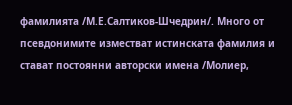фамилията /М.Е.Салтиков-Шчедрин/. Много от псевдонимите изместват истинската фамилия и стават постоянни авторски имена /Молиер,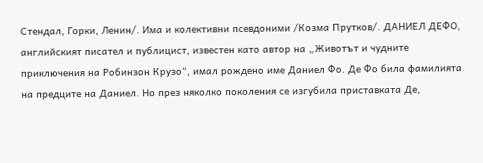Стендал, Горки, Ленин/. Има и колективни псевдоними /Козма Прутков/. ДАНИЕЛ ДЕФО, английският писател и публицист, известен като автор на „Животът и чудните приключения на Робинзон Крузо“, имал рождено име Даниел Фо. Де Фо била фамилията на предците на Даниел. Но през няколко поколения се изгубила приставката Де,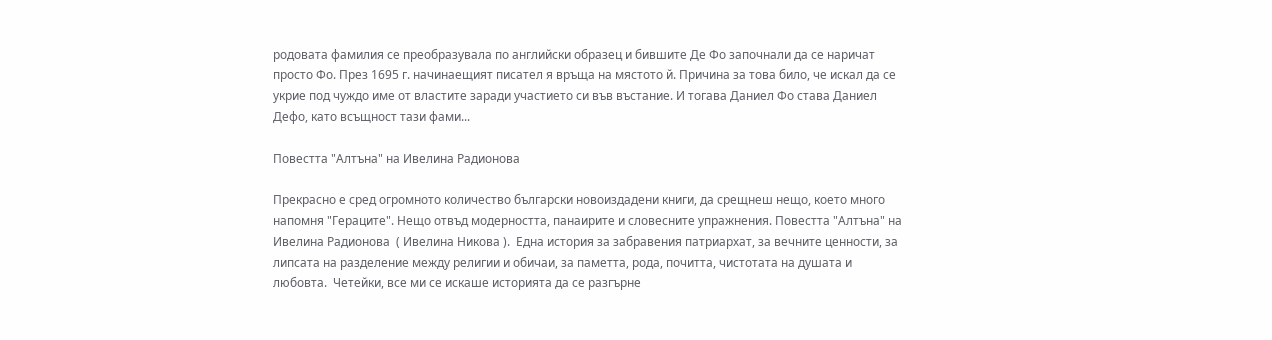родовата фамилия се преобразувала по английски образец и бившите Де Фо започнали да се наричат просто Фо. През 1695 г. начинаещият писател я връща на мястото й. Причина за това било, че искал да се укрие под чуждо име от властите заради участието си във въстание. И тогава Даниел Фо става Даниел Дефо, като всъщност тази фами...

Повестта "Алтъна" на Ивелина Радионова

Прекрасно е сред огромното количество български новоиздадени книги, да срещнеш нещо, което много напомня "Гераците". Нещо отвъд модерността, панаирите и словесните упражнения. Повестта "Алтъна" на  Ивелина Радионова  ( Ивелина Никова ).  Една история за забравения патриархат, за вечните ценности, за липсата на разделение между религии и обичаи, за паметта, рода, почитта, чистотата на душата и любовта.  Четейки, все ми се искаше историята да се разгърне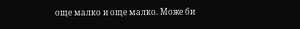още малко и още малко. Може би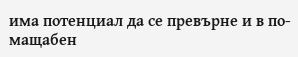има потенциал да се превърне и в по-мащабен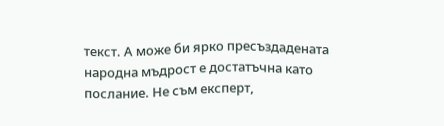текст. А може би ярко пресъздадената народна мъдрост е достатъчна като послание. Не съм експерт,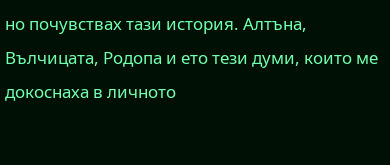но почувствах тази история. Алтъна, Вълчицата, Родопа и ето тези думи, които ме докоснаха в личното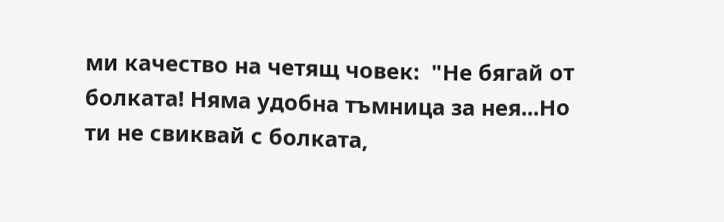ми качество на четящ човек:  "Не бягай от болката! Няма удобна тъмница за нея...Но ти не свиквай с болката,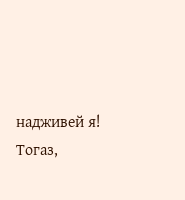надживей я! Тогаз,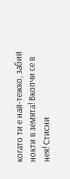когато ти е най-тежко, забий нокти в земята! Вкопчи се в нея! Стисни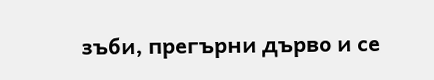зъби, прегърни дърво и се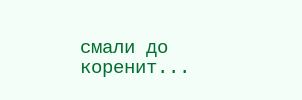смали до коренит...